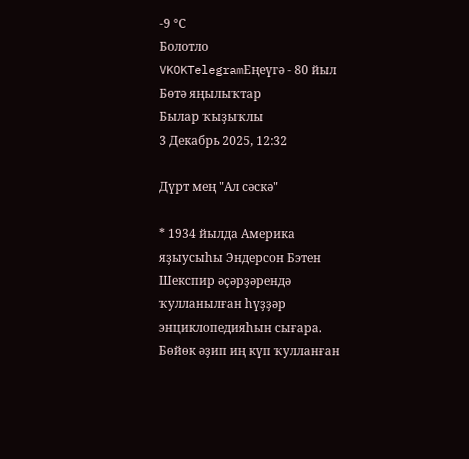-9 °С
Болотло
VKOKTelegramЕңеүгә - 80 йыл
Бөтә яңылыҡтар
Былар ҡыҙыҡлы
3 Декабрь 2025, 12:32

Дүрт мең "Ал сәскә"

* 1934 йылда Америка яҙыусыһы Эндерсон Бэтен Шекспир әҫәрҙәрендә ҡулланылған һүҙҙәр энциклопедияһын сығара. Бөйөк әҙип иң күп ҡулланған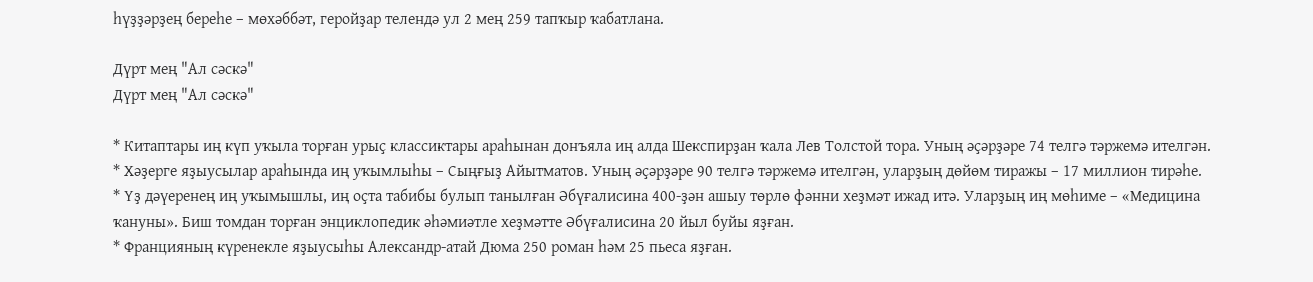һүҙҙәрҙең береһе – мөхәббәт, геройҙар телендә ул 2 мең 259 тапҡыр ҡабатлана.

Дүрт мең "Ал сәскә"
Дүрт мең "Ал сәскә"

* Китаптары иң күп уҡыла торған урыҫ классиктары араһынан донъяла иң алда Шекспирҙан ҡала Лев Толстой тора. Уның әҫәрҙәре 74 телгә тәржемә ителгән.
* Хәҙерге яҙыусылар араһында иң уҡымлыһы – Сыңғыҙ Айытматов. Уның әҫәрҙәре 90 телгә тәржемә ителгән, уларҙың дөйөм тиражы – 17 миллион тирәһе.
* Үҙ дәүеренең иң уҡымышлы, иң оҫта табибы булып танылған Әбүғалисина 400-ҙән ашыу төрлө фәнни хеҙмәт ижад итә. Уларҙың иң мөһиме – «Медицина ҡануны». Биш томдан торған энциклопедик әһәмиәтле хеҙмәтте Әбүғалисина 20 йыл буйы яҙған.
* Францияның күренекле яҙыусыһы Александр-атай Дюма 250 роман һәм 25 пьеса яҙған.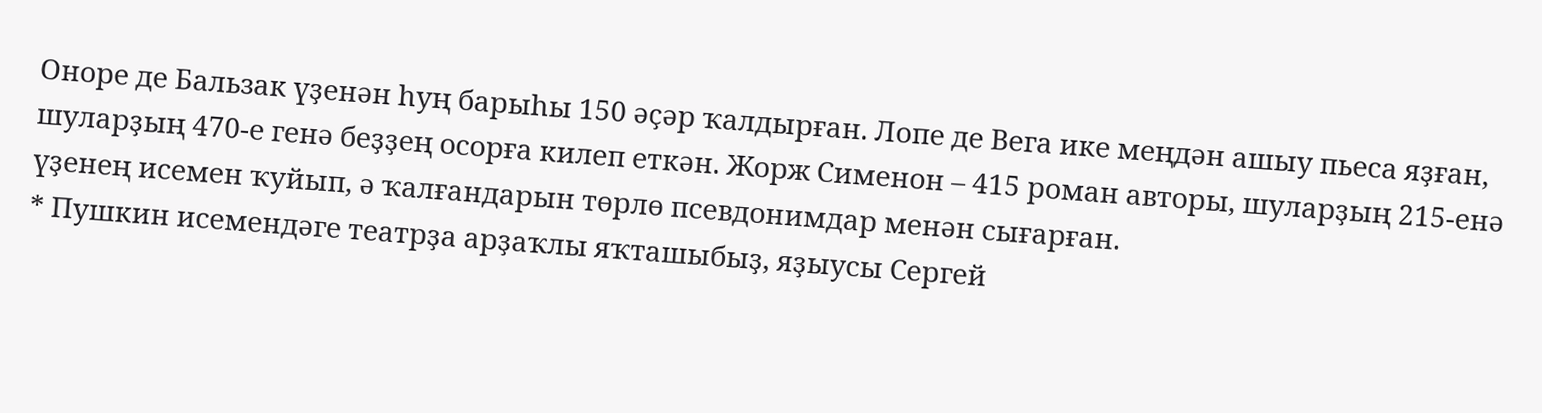Оноре де Бальзак үҙенән һуң барыһы 150 әҫәр ҡалдырған. Лопе де Вега ике меңдән ашыу пьеса яҙған, шуларҙың 470-е генә беҙҙең осорға килеп еткән. Жорж Сименон – 415 роман авторы, шуларҙың 215-енә үҙенең исемен ҡуйып, ә ҡалғандарын төрлө псевдонимдар менән сығарған.
* Пушкин исемендәге театрҙа арҙаҡлы яҡташыбыҙ, яҙыусы Сергей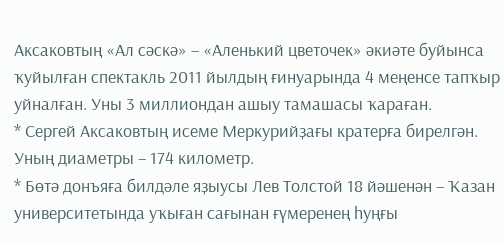Аксаковтың «Ал сәскә» – «Аленький цветочек» әкиәте буйынса ҡуйылған спектакль 2011 йылдың ғинуарында 4 меңенсе тапҡыр уйналған. Уны 3 миллиондан ашыу тамашасы ҡараған.
* Сергей Аксаковтың исеме Меркурийҙағы кратерға бирелгән. Уның диаметры – 174 километр.
* Бөтә донъяға билдәле яҙыусы Лев Толстой 18 йәшенән – Ҡазан университетында уҡыған сағынан ғүмеренең һуңғы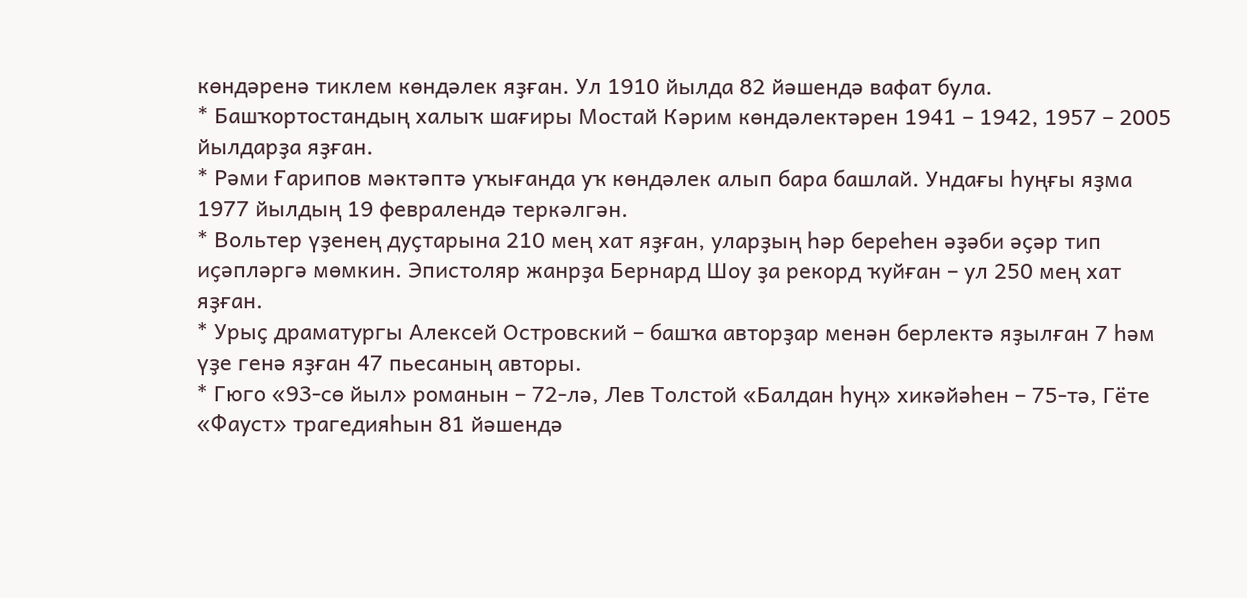көндәренә тиклем көндәлек яҙған. Ул 1910 йылда 82 йәшендә вафат була.
* Башҡортостандың халыҡ шағиры Мостай Кәрим көндәлектәрен 1941 – 1942, 1957 – 2005 йылдарҙа яҙған.
* Рәми Ғарипов мәктәптә уҡығанда уҡ көндәлек алып бара башлай. Ундағы һуңғы яҙма 1977 йылдың 19 февралендә теркәлгән.
* Вольтер үҙенең дуҫтарына 210 мең хат яҙған, уларҙың һәр береһен әҙәби әҫәр тип иҫәпләргә мөмкин. Эпистоляр жанрҙа Бернард Шоу ҙа рекорд ҡуйған – ул 250 мең хат яҙған.
* Урыҫ драматургы Алексей Островский – башҡа авторҙар менән берлектә яҙылған 7 һәм үҙе генә яҙған 47 пьесаның авторы.
* Гюго «93-сө йыл» романын – 72-лә, Лев Толстой «Балдан һуң» хикәйәһен – 75-тә, Гёте «Фауст» трагедияһын 81 йәшендә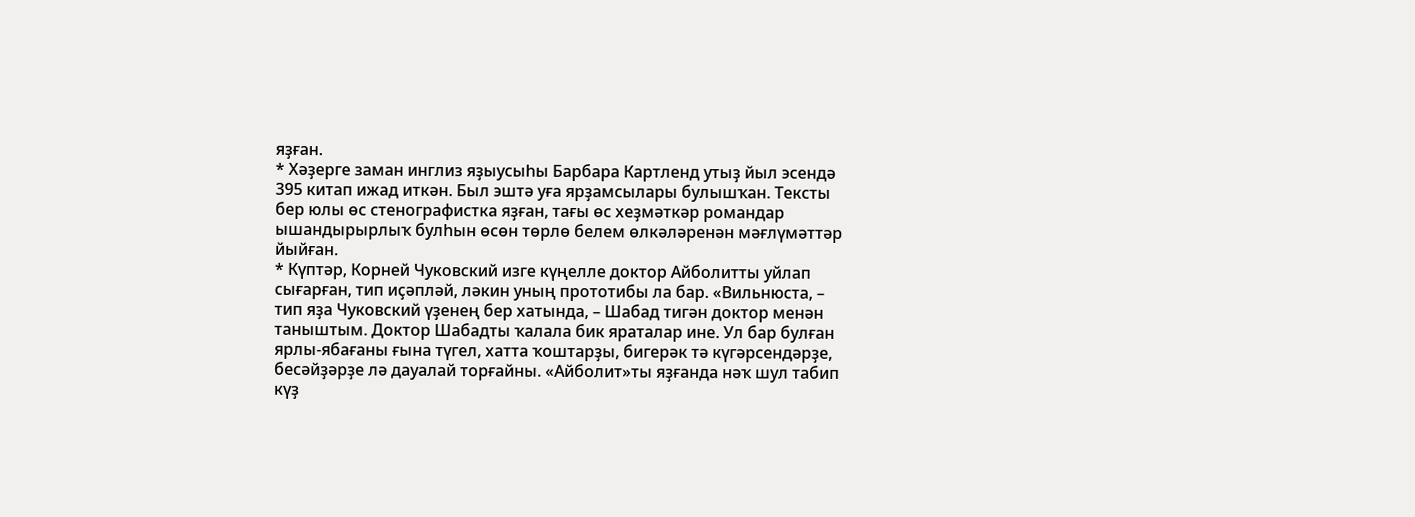яҙған.
* Хәҙерге заман инглиз яҙыусыһы Барбара Картленд утыҙ йыл эсендә 395 китап ижад иткән. Был эштә уға ярҙамсылары булышҡан. Тексты бер юлы өс стенографистка яҙған, тағы өс хеҙмәткәр романдар ышандырырлыҡ булһын өсөн төрлө белем өлкәләренән мәғлүмәттәр йыйған.
* Күптәр, Корней Чуковский изге күңелле доктор Айболитты уйлап сығарған, тип иҫәпләй, ләкин уның прототибы ла бар. «Вильнюста, – тип яҙа Чуковский үҙенең бер хатында, – Шабад тигән доктор менән таныштым. Доктор Шабадты ҡалала бик яраталар ине. Ул бар булған ярлы-ябағаны ғына түгел, хатта ҡоштарҙы, бигерәк тә күгәрсендәрҙе, бесәйҙәрҙе лә дауалай торғайны. «Айболит»ты яҙғанда нәҡ шул табип күҙ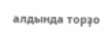алдында торҙо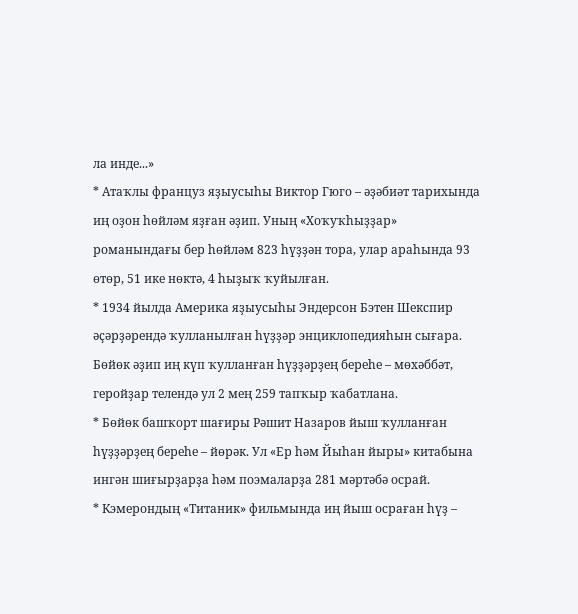ла инде...»
* Атаҡлы француз яҙыусыһы Виктор Гюго – әҙәбиәт тарихында иң оҙон һөйләм яҙған әҙип. Уның «Хоҡуҡһыҙҙар» романындағы бер һөйләм 823 һүҙҙән тора, улар араһында 93 өтөр, 51 ике нөктә, 4 һыҙыҡ ҡуйылған.
* 1934 йылда Америка яҙыусыһы Эндерсон Бэтен Шекспир әҫәрҙәрендә ҡулланылған һүҙҙәр энциклопедияһын сығара. Бөйөк әҙип иң күп ҡулланған һүҙҙәрҙең береһе – мөхәббәт, геройҙар телендә ул 2 мең 259 тапҡыр ҡабатлана.
* Бөйөк башҡорт шағиры Рәшит Назаров йыш ҡулланған һүҙҙәрҙең береһе – йөрәк. Ул «Ер һәм Йыһан йыры» китабына ингән шиғырҙарҙа һәм поэмаларҙа 281 мәртәбә осрай.
* Кэмерондың «Титаник» фильмында иң йыш осраған һүҙ –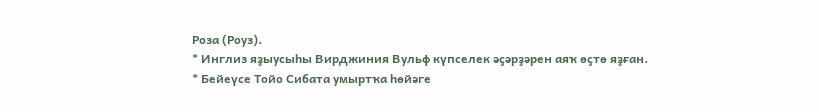Роза (Роуз).
* Инглиз яҙыусыһы Вирджиния Вульф күпселек әҫәрҙәрен аяҡ өҫтө яҙған.
* Бейеүсе Тойо Сибата умыртҡа һөйәге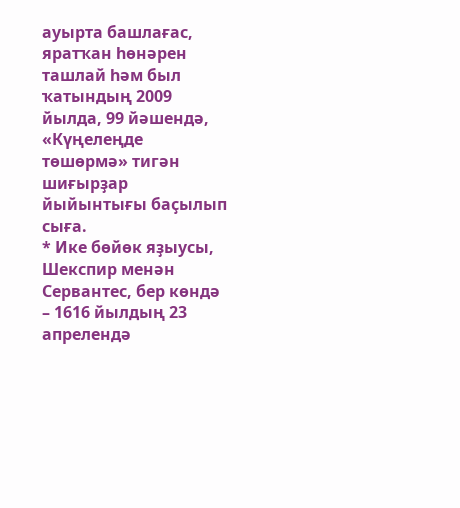ауырта башлағас, яратҡан һөнәрен ташлай һәм был ҡатындың 2009 йылда, 99 йәшендә, «Күңелеңде төшөрмә» тигән шиғырҙар йыйынтығы баҫылып сыға.
* Ике бөйөк яҙыусы, Шекспир менән Сервантес, бер көндә – 1616 йылдың 23 апрелендә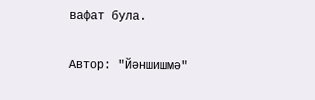вафат була.

Автор: "Йәншишмә"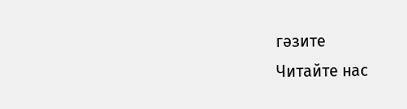гәзите
Читайте нас